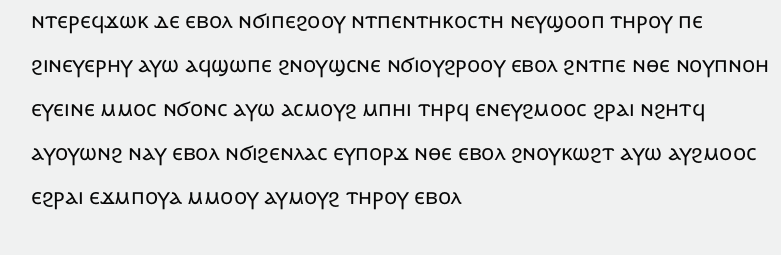ⲛⲧⲉⲣⲉϥϫⲱⲕ ⲇⲉ ⲉⲃⲟⲗ ⲛϭⲓⲡⲉϩⲟⲟⲩ ⲛⲧⲡⲉⲛⲧⲏⲕⲟⲥⲧⲏ ⲛⲉⲩϣⲟⲟⲡ ⲧⲏⲣⲟⲩ ⲡⲉ ϩⲓⲛⲉⲩⲉⲣⲏⲩ ⲁⲩⲱ ⲁϥϣⲱⲡⲉ ϩⲛⲟⲩϣⲥⲛⲉ ⲛϭⲓⲟⲩϩⲣⲟⲟⲩ ⲉⲃⲟⲗ ϩⲛⲧⲡⲉ ⲛⲑⲉ ⲛⲟⲩⲡⲛⲟⲏ ⲉⲩⲉⲓⲛⲉ ⲙⲙⲟⲥ ⲛϭⲟⲛⲥ ⲁⲩⲱ ⲁⲥⲙⲟⲩϩ ⲙⲡⲏⲓ ⲧⲏⲣϥ ⲉⲛⲉⲩϩⲙⲟⲟⲥ ϩⲣⲁⲓ ⲛϩⲏⲧϥ ⲁⲩⲟⲩⲱⲛϩ ⲛⲁⲩ ⲉⲃⲟⲗ ⲛϭⲓϩⲉⲛⲗⲁⲥ ⲉⲩⲡⲟⲣϫ ⲛⲑⲉ ⲉⲃⲟⲗ ϩⲛⲟⲩⲕⲱϩⲧ ⲁⲩⲱ ⲁⲩϩⲙⲟⲟⲥ ⲉϩⲣⲁⲓ ⲉϫⲙⲡⲟⲩⲁ ⲙⲙⲟⲟⲩ ⲁⲩⲙⲟⲩϩ ⲧⲏⲣⲟⲩ ⲉⲃⲟⲗ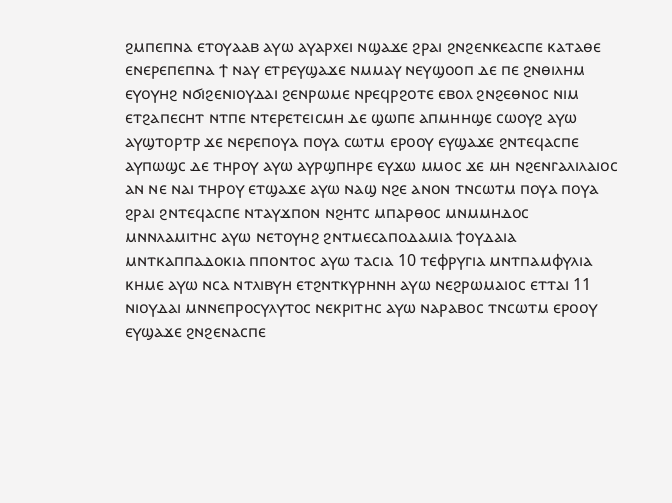ϩⲙⲡⲉⲡⲛⲁ ⲉⲧⲟⲩⲁⲁⲃ ⲁⲩⲱ ⲁⲩⲁⲣⲭⲉⲓ ⲛϣⲁϫⲉ ϩⲣⲁⲓ ϩⲛϩⲉⲛⲕⲉⲁⲥⲡⲉ ⲕⲁⲧⲁⲑⲉ ⲉⲛⲉⲣⲉⲡⲉⲡⲛⲁ ϯ ⲛⲁⲩ ⲉⲧⲣⲉⲩϣⲁϫⲉ ⲛⲙⲙⲁⲩ ⲛⲉⲩϣⲟⲟⲡ ⲇⲉ ⲡⲉ ϩⲛⲑⲓⲗⲏⲙ ⲉⲩⲟⲩⲏϩ ⲛϭⲓϩⲉⲛⲓⲟⲩⲇⲁⲓ ϩⲉⲛⲣⲱⲙⲉ ⲛⲣⲉϥⲣϩⲟⲧⲉ ⲉⲃⲟⲗ ϩⲛϩⲉⲑⲛⲟⲥ ⲛⲓⲙ ⲉⲧϩⲁⲡⲉⲥⲏⲧ ⲛⲧⲡⲉ ⲛⲧⲉⲣⲉⲧⲉⲓⲥⲙⲏ ⲇⲉ ϣⲱⲡⲉ ⲁⲡⲙⲏⲏϣⲉ ⲥⲱⲟⲩϩ ⲁⲩⲱ ⲁⲩϣⲧⲟⲣⲧⲣ ϫⲉ ⲛⲉⲣⲉⲡⲟⲩⲁ ⲡⲟⲩⲁ ⲥⲱⲧⲙ ⲉⲣⲟⲟⲩ ⲉⲩϣⲁϫⲉ ϩⲛⲧⲉϥⲁⲥⲡⲉ ⲁⲩⲡⲱϣⲥ ⲇⲉ ⲧⲏⲣⲟⲩ ⲁⲩⲱ ⲁⲩⲣϣⲡⲏⲣⲉ ⲉⲩϫⲱ ⲙⲙⲟⲥ ϫⲉ ⲙⲏ ⲛϩⲉⲛⲅⲁⲗⲓⲗⲁⲓⲟⲥ ⲁⲛ ⲛⲉ ⲛⲁⲓ ⲧⲏⲣⲟⲩ ⲉⲧϣⲁϫⲉ ⲁⲩⲱ ⲛⲁϣ ⲛϩⲉ ⲁⲛⲟⲛ ⲧⲛⲥⲱⲧⲙ ⲡⲟⲩⲁ ⲡⲟⲩⲁ ϩⲣⲁⲓ ϩⲛⲧⲉϥⲁⲥⲡⲉ ⲛⲧⲁⲩϫⲡⲟⲛ ⲛϩⲏⲧⲥ ⲙⲡⲁⲣⲑⲟⲥ ⲙⲛⲙⲙⲏⲇⲟⲥ ⲙⲛⲛⲗⲁⲙⲓⲧⲏⲥ ⲁⲩⲱ ⲛⲉⲧⲟⲩⲏϩ ϩⲛⲧⲙⲉⲥⲁⲡⲟⲇⲁⲙⲓⲁ ϯⲟⲩⲇⲁⲓⲁ ⲙⲛⲧⲕⲁⲡⲡⲁⲇⲟⲕⲓⲁ ⲡⲡⲟⲛⲧⲟⲥ ⲁⲩⲱ ⲧⲁⲥⲓⲁ 10 ⲧⲉⲫⲣⲩⲅⲓⲁ ⲙⲛⲧⲡⲁⲙⲫⲩⲗⲓⲁ ⲕⲏⲙⲉ ⲁⲩⲱ ⲛⲥⲁ ⲛⲧⲗⲓⲃⲩⲏ ⲉⲧϩⲛⲧⲕⲩⲣⲏⲛⲏ ⲁⲩⲱ ⲛⲉϩⲣⲱⲙⲁⲓⲟⲥ ⲉⲧⲧⲁⲓ 11 ⲛⲓⲟⲩⲇⲁⲓ ⲙⲛⲛⲉⲡⲣⲟⲥⲩⲗⲩⲧⲟⲥ ⲛⲉⲕⲣⲓⲧⲏⲥ ⲁⲩⲱ ⲛⲁⲣⲁⲃⲟⲥ ⲧⲛⲥⲱⲧⲙ ⲉⲣⲟⲟⲩ ⲉⲩϣⲁϫⲉ ϩⲛϩⲉⲛⲁⲥⲡⲉ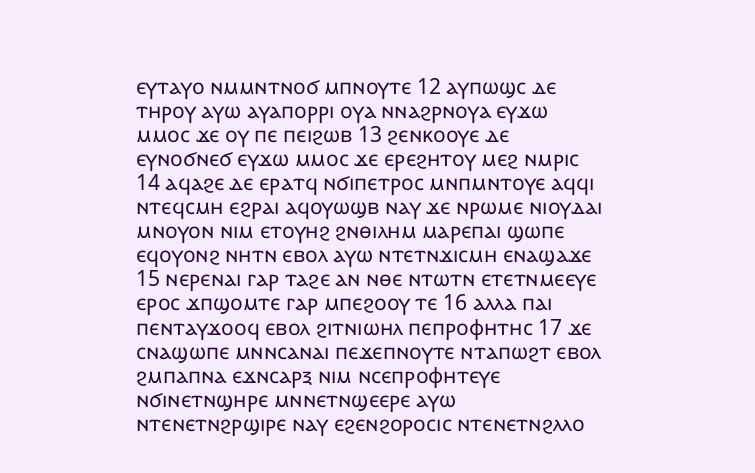ⲉⲩⲧⲁⲩⲟ ⲛⲙⲙⲛⲧⲛⲟϭ ⲙⲡⲛⲟⲩⲧⲉ 12 ⲁⲩⲡⲱϣⲥ ⲇⲉ ⲧⲏⲣⲟⲩ ⲁⲩⲱ ⲁⲩⲁⲡⲟⲣⲣⲓ ⲟⲩⲁ ⲛⲛⲁϩⲣⲛⲟⲩⲁ ⲉⲩϫⲱ ⲙⲙⲟⲥ ϫⲉ ⲟⲩ ⲡⲉ ⲡⲉⲓϩⲱⲃ 13 ϩⲉⲛⲕⲟⲟⲩⲉ ⲇⲉ ⲉⲩⲛⲟϭⲛⲉϭ ⲉⲩϫⲱ ⲙⲙⲟⲥ ϫⲉ ⲉⲣⲉϩⲏⲧⲟⲩ ⲙⲉϩ ⲛⲙⲣⲓⲥ 14 ⲁϥⲁϩⲉ ⲇⲉ ⲉⲣⲁⲧϥ ⲛϭⲓⲡⲉⲧⲣⲟⲥ ⲙⲛⲡⲙⲛⲧⲟⲩⲉ ⲁϥϥⲓ ⲛⲧⲉϥⲥⲙⲏ ⲉϩⲣⲁⲓ ⲁϥⲟⲩⲱϣⲃ ⲛⲁⲩ ϫⲉ ⲛⲣⲱⲙⲉ ⲛⲓⲟⲩⲇⲁⲓ ⲙⲛⲟⲩⲟⲛ ⲛⲓⲙ ⲉⲧⲟⲩⲏϩ ϩⲛⲑⲓⲗⲏⲙ ⲙⲁⲣⲉⲡⲁⲓ ϣⲱⲡⲉ ⲉϥⲟⲩⲟⲛϩ ⲛⲏⲧⲛ ⲉⲃⲟⲗ ⲁⲩⲱ ⲛⲧⲉⲧⲛϫⲓⲥⲙⲏ ⲉⲛⲁϣⲁϫⲉ 15 ⲛⲉⲣⲉⲛⲁⲓ ⲅⲁⲣ ⲧⲁϩⲉ ⲁⲛ ⲛⲑⲉ ⲛⲧⲱⲧⲛ ⲉⲧⲉⲧⲛⲙⲉⲉⲩⲉ ⲉⲣⲟⲥ ϫⲡϣⲟⲙⲧⲉ ⲅⲁⲣ ⲙⲡⲉϩⲟⲟⲩ ⲧⲉ 16 ⲁⲗⲗⲁ ⲡⲁⲓ ⲡⲉⲛⲧⲁⲩϫⲟⲟϥ ⲉⲃⲟⲗ ϩⲓⲧⲛⲓⲱⲏⲗ ⲡⲉⲡⲣⲟⲫⲏⲧⲏⲥ 17 ϫⲉ ⲥⲛⲁϣⲱⲡⲉ ⲙⲛⲛⲥⲁⲛⲁⲓ ⲡⲉϫⲉⲡⲛⲟⲩⲧⲉ ⲛⲧⲁⲡⲱϩⲧ ⲉⲃⲟⲗ ϩⲙⲡⲁⲡⲛⲁ ⲉϫⲛⲥⲁⲣⲝ ⲛⲓⲙ ⲛⲥⲉⲡⲣⲟⲫⲏⲧⲉⲩⲉ ⲛϭⲓⲛⲉⲧⲛϣⲏⲣⲉ ⲙⲛⲛⲉⲧⲛϣⲉⲉⲣⲉ ⲁⲩⲱ ⲛⲧⲉⲛⲉⲧⲛϩⲣϣⲓⲣⲉ ⲛⲁⲩ ⲉϩⲉⲛϩⲟⲣⲟⲥⲓⲥ ⲛⲧⲉⲛⲉⲧⲛϩⲗⲗⲟ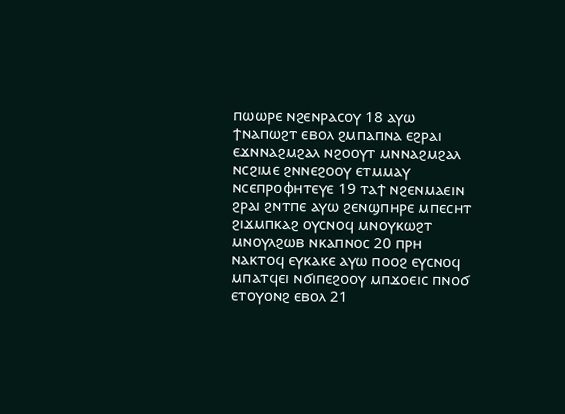ⲡⲱⲱⲣⲉ ⲛϩⲉⲛⲣⲁⲥⲟⲩ 18 ⲁⲩⲱ ϯⲛⲁⲡⲱϩⲧ ⲉⲃⲟⲗ ϩⲙⲡⲁⲡⲛⲁ ⲉϩⲣⲁⲓ ⲉϫⲛⲛⲁϩⲙϩⲁⲗ ⲛϩⲟⲟⲩⲧ ⲙⲛⲛⲁϩⲙϩⲁⲗ ⲛⲥϩⲓⲙⲉ ϩⲛⲛⲉϩⲟⲟⲩ ⲉⲧⲙⲙⲁⲩ ⲛⲥⲉⲡⲣⲟⲫⲏⲧⲉⲩⲉ 19 ⲧⲁϯ ⲛϩⲉⲛⲙⲁⲉⲓⲛ ϩⲣⲁⲓ ϩⲛⲧⲡⲉ ⲁⲩⲱ ϩⲉⲛϣⲡⲏⲣⲉ ⲙⲡⲉⲥⲏⲧ ϩⲓϫⲙⲡⲕⲁϩ ⲟⲩⲥⲛⲟϥ ⲙⲛⲟⲩⲕⲱϩⲧ ⲙⲛⲟⲩⲗϩⲱⲃ ⲛⲕⲁⲡⲛⲟⲥ 20 ⲡⲣⲏ ⲛⲁⲕⲧⲟϥ ⲉⲩⲕⲁⲕⲉ ⲁⲩⲱ ⲡⲟⲟϩ ⲉⲩⲥⲛⲟϥ ⲙⲡⲁⲧϥⲉⲓ ⲛϭⲓⲡⲉϩⲟⲟⲩ ⲙⲡϫⲟⲉⲓⲥ ⲡⲛⲟϭ ⲉⲧⲟⲩⲟⲛϩ ⲉⲃⲟⲗ 21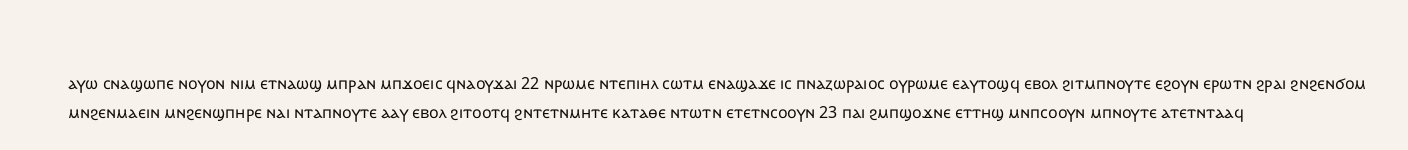ⲁⲩⲱ ⲥⲛⲁϣⲱⲡⲉ ⲛⲟⲩⲟⲛ ⲛⲓⲙ ⲉⲧⲛⲁⲱϣ ⲙⲡⲣⲁⲛ ⲙⲡϫⲟⲉⲓⲥ ϥⲛⲁⲟⲩϫⲁⲓ 22 ⲛⲣⲱⲙⲉ ⲛⲧⲉⲡⲓⲏⲗ ⲥⲱⲧⲙ ⲉⲛⲁϣⲁϫⲉ ⲓⲥ ⲡⲛⲁⲍⲱⲣⲁⲓⲟⲥ ⲟⲩⲣⲱⲙⲉ ⲉⲁⲩⲧⲟϣϥ ⲉⲃⲟⲗ ϩⲓⲧⲙⲡⲛⲟⲩⲧⲉ ⲉϩⲟⲩⲛ ⲉⲣⲱⲧⲛ ϩⲣⲁⲓ ϩⲛϩⲉⲛϭⲟⲙ ⲙⲛϩⲉⲛⲙⲁⲉⲓⲛ ⲙⲛϩⲉⲛϣⲡⲏⲣⲉ ⲛⲁⲓ ⲛⲧⲁⲡⲛⲟⲩⲧⲉ ⲁⲁⲩ ⲉⲃⲟⲗ ϩⲓⲧⲟⲟⲧϥ ϩⲛⲧⲉⲧⲛⲙⲏⲧⲉ ⲕⲁⲧⲁⲑⲉ ⲛⲧⲱⲧⲛ ⲉⲧⲉⲧⲛⲥⲟⲟⲩⲛ 23 ⲡⲁⲓ ϩⲙⲡϣⲟϫⲛⲉ ⲉⲧⲧⲏϣ ⲙⲛⲡⲥⲟⲟⲩⲛ ⲙⲡⲛⲟⲩⲧⲉ ⲁⲧⲉⲧⲛⲧⲁⲁϥ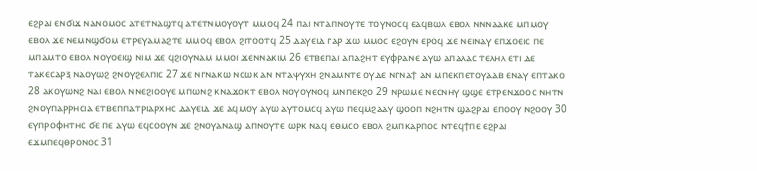ⲉϩⲣⲁⲓ ⲉⲛϭⲓϫ ⲛⲁⲛⲟⲙⲟⲥ ⲁⲧⲉⲧⲛⲁϣⲧϥ ⲁⲧⲉⲧⲛⲙⲟⲩⲟⲩⲧ ⲙⲙⲟϥ 24 ⲡⲁⲓ ⲛⲧⲁⲡⲛⲟⲩⲧⲉ ⲧⲟⲩⲛⲟⲥϥ ⲉⲁϥⲃⲱⲗ ⲉⲃⲟⲗ ⲛⲛⲛⲁⲁⲕⲉ ⲙⲡⲙⲟⲩ ⲉⲃⲟⲗ ϫⲉ ⲛⲉⲙⲛϣϭⲟⲙ ⲉⲧⲣⲉⲩⲁⲙⲁϩⲧⲉ ⲙⲙⲟϥ ⲉⲃⲟⲗ ϩⲓⲧⲟⲟⲧϥ 25 ⲇⲁⲩⲉⲓⲇ ⲅⲁⲣ ϫⲱ ⲙⲙⲟⲥ ⲉϩⲟⲩⲛ ⲉⲣⲟϥ ϫⲉ ⲛⲉⲓⲛⲁⲩ ⲉⲡϫⲟⲉⲓⲥ ⲡⲉ ⲙⲡⲁⲙⲧⲟ ⲉⲃⲟⲗ ⲛⲟⲩⲟⲉⲓϣ ⲛⲓⲙ ϫⲉ ϥϩⲓⲟⲩⲛⲁⲙ ⲙⲙⲟⲓ ϫⲉⲛⲛⲁⲕⲓⲙ 26 ⲉⲧⲃⲉⲡⲁⲓ ⲁⲡⲁϩⲏⲧ ⲉⲩⲫⲣⲁⲛⲉ ⲁⲩⲱ ⲁⲡⲁⲗⲁⲥ ⲧⲉⲗⲏⲗ ⲉⲧⲓ ⲇⲉ ⲧⲁⲕⲉⲥⲁⲣⲝ ⲛⲁⲟⲩⲱϩ ϩⲛⲟⲩϩⲉⲗⲡⲓⲥ 27 ϫⲉ ⲛⲅⲛⲁⲕⲱ ⲛⲥⲱⲕ ⲁⲛ ⲛⲧⲁⲯⲩⲭⲏ ϩⲛⲁⲙⲛⲧⲉ ⲟⲩⲇⲉ ⲛⲅⲛⲁϯ ⲁⲛ ⲙⲡⲉⲕⲡⲉⲧⲟⲩⲁⲁⲃ ⲉⲛⲁⲩ ⲉⲡⲧⲁⲕⲟ 28 ⲁⲕⲟⲩⲱⲛϩ ⲛⲁⲓ ⲉⲃⲟⲗ ⲛⲛⲉϩⲓⲟⲟⲩⲉ ⲙⲡⲱⲛϩ ⲕⲛⲁϫⲟⲕⲧ ⲉⲃⲟⲗ ⲛⲟⲩⲟⲩⲛⲟϥ ⲙⲛⲡⲉⲕϩⲟ 29 ⲛⲣⲱⲙⲉ ⲛⲉⲥⲛⲏⲩ ϣϣⲉ ⲉⲧⲣⲉⲛϫⲟⲟⲥ ⲛⲏⲧⲛ ϩⲛⲟⲩⲡⲁⲣⲣⲏⲥⲓⲁ ⲉⲧⲃⲉⲡⲡⲁⲧⲣⲓⲁⲣⲭⲏⲥ ⲇⲁⲩⲉⲓⲇ ϫⲉ ⲁϥⲙⲟⲩ ⲁⲩⲱ ⲁⲩⲧⲟⲙⲥϥ ⲁⲩⲱ ⲡⲉϥⲙϩⲁⲁⲩ ϣⲟⲟⲡ ⲛϩⲏⲧⲛ ϣⲁϩⲣⲁⲓ ⲉⲡⲟⲟⲩ ⲛϩⲟⲟⲩ 30 ⲉⲩⲡⲣⲟⲫⲏⲧⲏⲥ ϭⲉ ⲡⲉ ⲁⲩⲱ ⲉϥⲥⲟⲟⲩⲛ ϫⲉ ϩⲛⲟⲩⲁⲛⲁϣ ⲁⲡⲛⲟⲩⲧⲉ ⲱⲣⲕ ⲛⲁϥ ⲉⲑⲙⲥⲟ ⲉⲃⲟⲗ ϩⲙⲡⲕⲁⲣⲡⲟⲥ ⲛⲧⲉϥϯⲡⲉ ⲉϩⲣⲁⲓ ⲉϫⲙⲡⲉϥⲑⲣⲟⲛⲟⲥ 31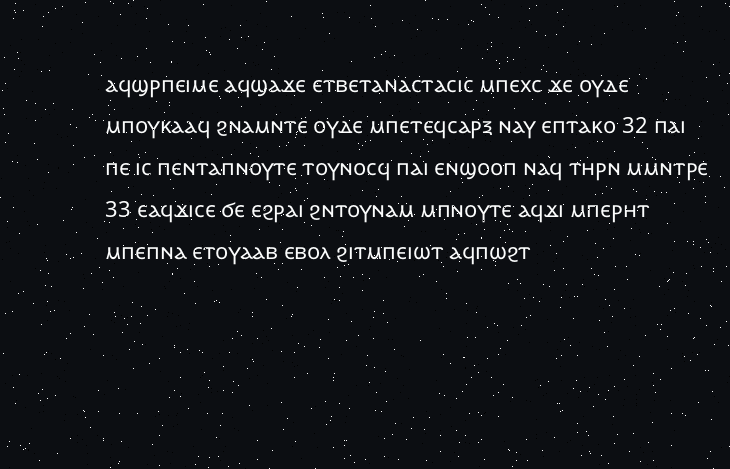ⲁϥϣⲣⲡⲉⲓⲙⲉ ⲁϥϣⲁϫⲉ ⲉⲧⲃⲉⲧⲁⲛⲁⲥⲧⲁⲥⲓⲥ ⲙⲡⲉⲭⲥ ϫⲉ ⲟⲩⲇⲉ ⲙⲡⲟⲩⲕⲁⲁϥ ϩⲛⲁⲙⲛⲧⲉ ⲟⲩⲇⲉ ⲙⲡⲉⲧⲉϥⲥⲁⲣⲝ ⲛⲁⲩ ⲉⲡⲧⲁⲕⲟ 32 ⲡⲁⲓ ⲡⲉ ⲓⲥ ⲡⲉⲛⲧⲁⲡⲛⲟⲩⲧⲉ ⲧⲟⲩⲛⲟⲥϥ ⲡⲁⲓ ⲉⲛϣⲟⲟⲡ ⲛⲁϥ ⲧⲏⲣⲛ ⲙⲙⲛⲧⲣⲉ 33 ⲉⲁϥϫⲓⲥⲉ ϭⲉ ⲉϩⲣⲁⲓ ϩⲛⲧⲟⲩⲛⲁⲙ ⲙⲡⲛⲟⲩⲧⲉ ⲁϥϫⲓ ⲙⲡⲉⲣⲏⲧ ⲙⲡⲉⲡⲛⲁ ⲉⲧⲟⲩⲁⲁⲃ ⲉⲃⲟⲗ ϩⲓⲧⲙⲡⲉⲓⲱⲧ ⲁϥⲡⲱϩⲧ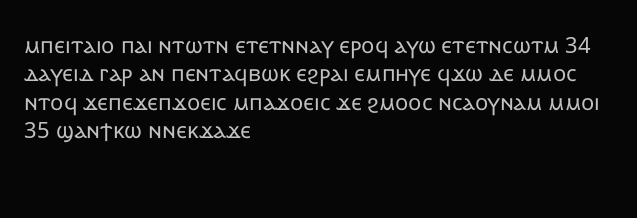ⲙⲡⲉⲓⲧⲁⲓⲟ ⲡⲁⲓ ⲛⲧⲱⲧⲛ ⲉⲧⲉⲧⲛⲛⲁⲩ ⲉⲣⲟϥ ⲁⲩⲱ ⲉⲧⲉⲧⲛⲥⲱⲧⲙ 34 ⲇⲁⲩⲉⲓⲇ ⲅⲁⲣ ⲁⲛ ⲡⲉⲛⲧⲁϥⲃⲱⲕ ⲉϩⲣⲁⲓ ⲉⲙⲡⲏⲩⲉ ϥϫⲱ ⲇⲉ ⲙⲙⲟⲥ ⲛⲧⲟϥ ϫⲉⲡⲉϫⲉⲡϫⲟⲉⲓⲥ ⲙⲡⲁϫⲟⲉⲓⲥ ϫⲉ ϩⲙⲟⲟⲥ ⲛⲥⲁⲟⲩⲛⲁⲙ ⲙⲙⲟⲓ 35 ϣⲁⲛϯⲕⲱ ⲛⲛⲉⲕϫⲁϫⲉ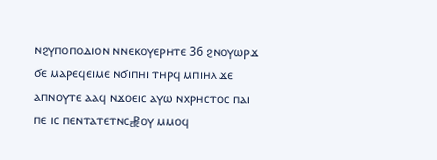ⲛϩⲩⲡⲟⲡⲟⲇⲓⲟⲛ ⲛⲛⲉⲕⲟⲩⲉⲣⲏⲧⲉ 36 ϩⲛⲟⲩⲱⲣϫ ϭⲉ ⲙⲁⲣⲉϥⲉⲓⲙⲉ ⲛϭⲓⲡⲏⲓ ⲧⲏⲣϥ ⲙⲡⲓⲏⲗ ϫⲉ ⲁⲡⲛⲟⲩⲧⲉ ⲁⲁϥ ⲛϫⲟⲉⲓⲥ ⲁⲩⲱ ⲛⲭⲣⲏⲥⲧⲟⲥ ⲡⲁⲓ ⲡⲉ ⲓⲥ ⲡⲉⲛⲧⲁⲧⲉⲧⲛⲥ⳧ⲟⲩ ⲙⲙⲟϥ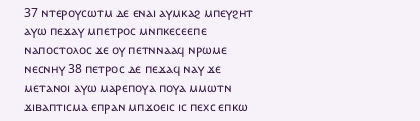37 ⲛⲧⲉⲣⲟⲩⲥⲱⲧⲙ ⲇⲉ ⲉⲛⲁⲓ ⲁⲩⲙⲕⲁϩ ⲙⲡⲉⲩϩⲏⲧ ⲁⲩⲱ ⲡⲉϫⲁⲩ ⲙⲡⲉⲧⲣⲟⲥ ⲙⲛⲡⲕⲉⲥⲉⲉⲡⲉ ⲛⲁⲡⲟⲥⲧⲟⲗⲟⲥ ϫⲉ ⲟⲩ ⲡⲉⲧⲛⲛⲁⲁϥ ⲛⲣⲱⲙⲉ ⲛⲉⲥⲛⲏⲩ 38 ⲡⲉⲧⲣⲟⲥ ⲇⲉ ⲡⲉϫⲁϥ ⲛⲁⲩ ϫⲉ ⲙⲉⲧⲁⲛⲟⲓ ⲁⲩⲱ ⲙⲁⲣⲉⲡⲟⲩⲁ ⲡⲟⲩⲁ ⲙⲙⲱⲧⲛ ϫⲓⲃⲁⲡⲧⲓⲥⲙⲁ ⲉⲡⲣⲁⲛ ⲙⲡϫⲟⲉⲓⲥ ⲓⲥ ⲡⲉⲭⲥ ⲉⲡⲕⲱ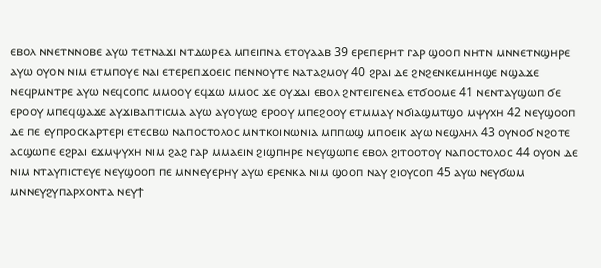ⲉⲃⲟⲗ ⲛⲛⲉⲧⲛⲛⲟⲃⲉ ⲁⲩⲱ ⲧⲉⲧⲛⲁϫⲓ ⲛⲧⲇⲱⲣⲉⲁ ⲙⲡⲉⲓⲡⲛⲁ ⲉⲧⲟⲩⲁⲁⲃ 39 ⲉⲣⲉⲡⲉⲣⲏⲧ ⲅⲁⲣ ϣⲟⲟⲡ ⲛⲏⲧⲛ ⲙⲛⲛⲉⲧⲛϣⲏⲣⲉ ⲁⲩⲱ ⲟⲩⲟⲛ ⲛⲓⲙ ⲉⲧⲙⲡⲟⲩⲉ ⲛⲁⲓ ⲉⲧⲉⲣⲉⲡϫⲟⲉⲓⲥ ⲡⲉⲛⲛⲟⲩⲧⲉ ⲛⲁⲧⲁϩⲙⲟⲩ 40 ϩⲣⲁⲓ ⲇⲉ ϩⲛϩⲉⲛⲕⲉⲙⲏⲏϣⲉ ⲛϣⲁϫⲉ ⲛⲉϥⲣⲙⲛⲧⲣⲉ ⲁⲩⲱ ⲛⲉϥⲥⲟⲡⲥ ⲙⲙⲟⲟⲩ ⲉϥϫⲱ ⲙⲙⲟⲥ ϫⲉ ⲟⲩϫⲁⲓ ⲉⲃⲟⲗ ϩⲛⲧⲉⲓⲅⲉⲛⲉⲁ ⲉⲧϭⲟⲟⲙⲉ 41 ⲛⲉⲛⲧⲁⲩϣⲱⲡ ϭⲉ ⲉⲣⲟⲟⲩ ⲙⲡⲉϥϣⲁϫⲉ ⲁⲩϫⲓⲃⲁⲡⲧⲓⲥⲙⲁ ⲁⲩⲱ ⲁⲩⲟⲩⲱϩ ⲉⲣⲟⲟⲩ ⲙⲡⲉϩⲟⲟⲩ ⲉⲧⲙⲙⲁⲩ ⲛϭⲓⲁϣⲙⲧϣⲟ ⲙⲯⲩⲭⲏ 42 ⲛⲉⲩϣⲟⲟⲡ ⲇⲉ ⲡⲉ ⲉⲩⲡⲣⲟⲥⲕⲁⲣⲧⲉⲣⲓ ⲉⲧⲉⲥⲃⲱ ⲛⲁⲡⲟⲥⲧⲟⲗⲟⲥ ⲙⲛⲧⲕⲟⲓⲛⲱⲛⲓⲁ ⲙⲡⲡⲱϣ ⲙⲡⲟⲉⲓⲕ ⲁⲩⲱ ⲛⲉϣⲗⲏⲗ 43 ⲟⲩⲛⲟϭ ⲛϩⲟⲧⲉ ⲁⲥϣⲱⲡⲉ ⲉϩⲣⲁⲓ ⲉϫⲙⲯⲩⲭⲏ ⲛⲓⲙ ϩⲁϩ ⲅⲁⲣ ⲙⲙⲁⲉⲓⲛ ϩⲓϣⲡⲏⲣⲉ ⲛⲉⲩϣⲱⲡⲉ ⲉⲃⲟⲗ ϩⲓⲧⲟⲟⲧⲟⲩ ⲛⲁⲡⲟⲥⲧⲟⲗⲟⲥ 44 ⲟⲩⲟⲛ ⲇⲉ ⲛⲓⲙ ⲛⲧⲁⲩⲡⲓⲥⲧⲉⲩⲉ ⲛⲉⲩϣⲟⲟⲡ ⲡⲉ ⲙⲛⲛⲉⲩⲉⲣⲏⲩ ⲁⲩⲱ ⲉⲣⲉⲛⲕⲁ ⲛⲓⲙ ϣⲟⲟⲡ ⲛⲁⲩ ϩⲓⲟⲩⲥⲟⲡ 45 ⲁⲩⲱ ⲛⲉⲩϭⲱⲙ ⲙⲛⲛⲉⲩϩⲩⲡⲁⲣⲭⲟⲛⲧⲁ ⲛⲉⲩϯ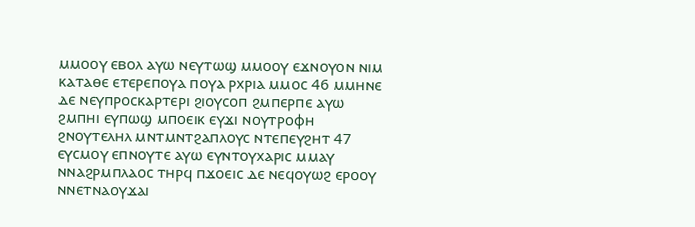ⲙⲙⲟⲟⲩ ⲉⲃⲟⲗ ⲁⲩⲱ ⲛⲉⲩⲧⲱϣ ⲙⲙⲟⲟⲩ ⲉϫⲛⲟⲩⲟⲛ ⲛⲓⲙ ⲕⲁⲧⲁⲑⲉ ⲉⲧⲉⲣⲉⲡⲟⲩⲁ ⲡⲟⲩⲁ ⲣⲭⲣⲓⲁ ⲙⲙⲟⲥ 46 ⲙⲙⲏⲛⲉ ⲇⲉ ⲛⲉⲩⲡⲣⲟⲥⲕⲁⲣⲧⲉⲣⲓ ϩⲓⲟⲩⲥⲟⲡ ϩⲙⲡⲉⲣⲡⲉ ⲁⲩⲱ ϩⲙⲡⲏⲓ ⲉⲩⲡⲱϣ ⲙⲡⲟⲉⲓⲕ ⲉⲩϫⲓ ⲛⲟⲩⲧⲣⲟⲫⲏ ϩⲛⲟⲩⲧⲉⲗⲏⲗ ⲙⲛⲧⲙⲛⲧϩⲁⲡⲗⲟⲩⲥ ⲛⲧⲉⲡⲉⲩϩⲏⲧ 47 ⲉⲩⲥⲙⲟⲩ ⲉⲡⲛⲟⲩⲧⲉ ⲁⲩⲱ ⲉⲩⲛⲧⲟⲩⲭⲁⲣⲓⲥ ⲙⲙⲁⲩ ⲛⲛⲁϩⲣⲙⲡⲗⲁⲟⲥ ⲧⲏⲣϥ ⲡϫⲟⲉⲓⲥ ⲇⲉ ⲛⲉϥⲟⲩⲱϩ ⲉⲣⲟⲟⲩ ⲛⲛⲉⲧⲛⲁⲟⲩϫⲁⲓ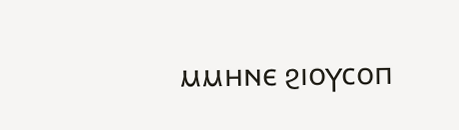ⲙⲙⲏⲛⲉ ϩⲓⲟⲩⲥⲟⲡ